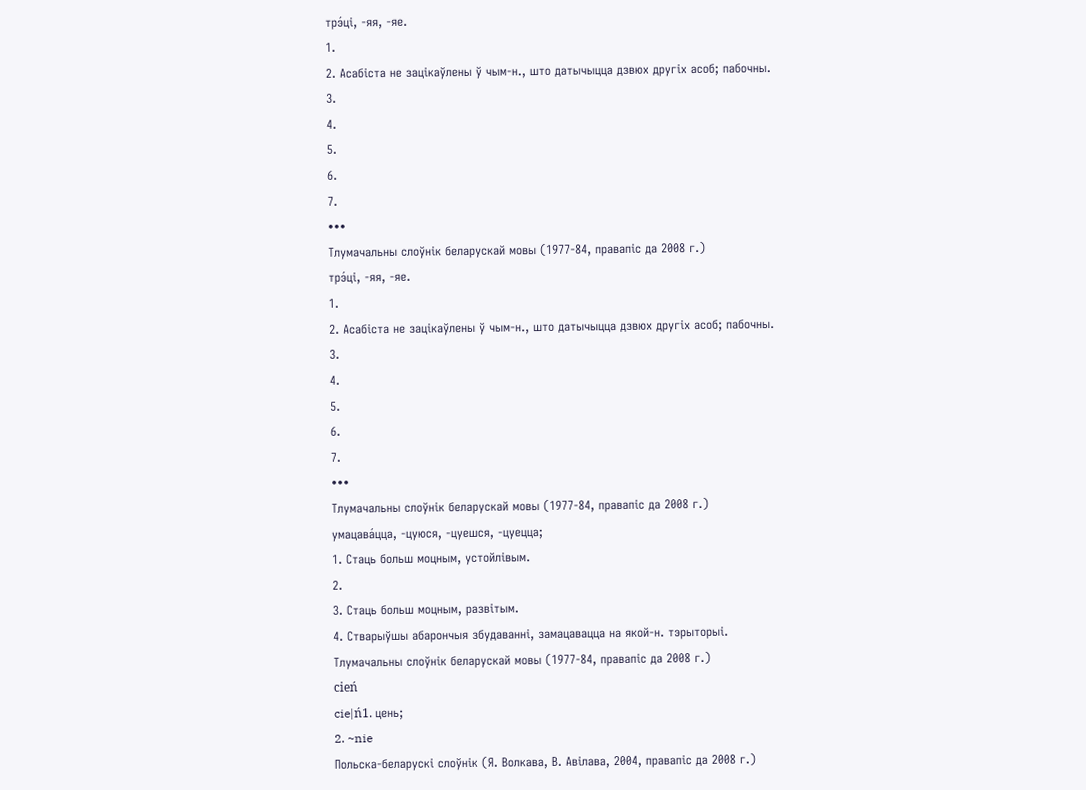трэ́ці, ‑яя, ‑яе.
1.
2. Асабіста не зацікаўлены ў чым‑н., што датычыцца дзвюх другіх асоб; пабочны.
3.
4.
5.
6.
7.
•••
Тлумачальны слоўнік беларускай мовы (1977-84, правапіс да 2008 г.)
трэ́ці, ‑яя, ‑яе.
1.
2. Асабіста не зацікаўлены ў чым‑н., што датычыцца дзвюх другіх асоб; пабочны.
3.
4.
5.
6.
7.
•••
Тлумачальны слоўнік беларускай мовы (1977-84, правапіс да 2008 г.)
умацава́цца, ‑цуюся, ‑цуешся, ‑цуецца;
1. Стаць больш моцным, устойлівым.
2.
3. Стаць больш моцным, развітым.
4. Стварыўшы абарончыя збудаванні, замацавацца на якой‑н. тэрыторыі.
Тлумачальны слоўнік беларускай мовы (1977-84, правапіс да 2008 г.)
cień
cie|ń1. цень;
2. ~nie
Польска-беларускі слоўнік (Я. Волкава, В. Авілава, 2004, правапіс да 2008 г.)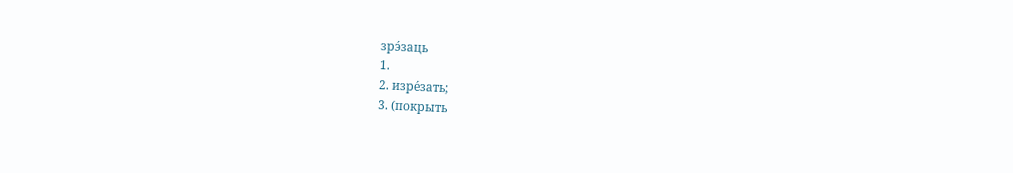зрэ́заць
1.
2. изре́зать;
3. (покрыть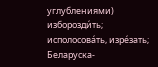углублениями) изборозди́ть; исполосова́ть, изре́зать;
Беларуска-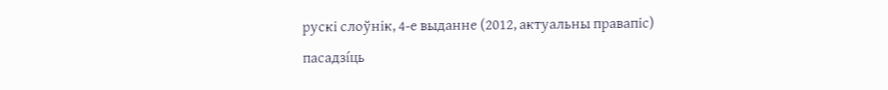рускі слоўнік, 4-е выданне (2012, актуальны правапіс)
пасадзі́ць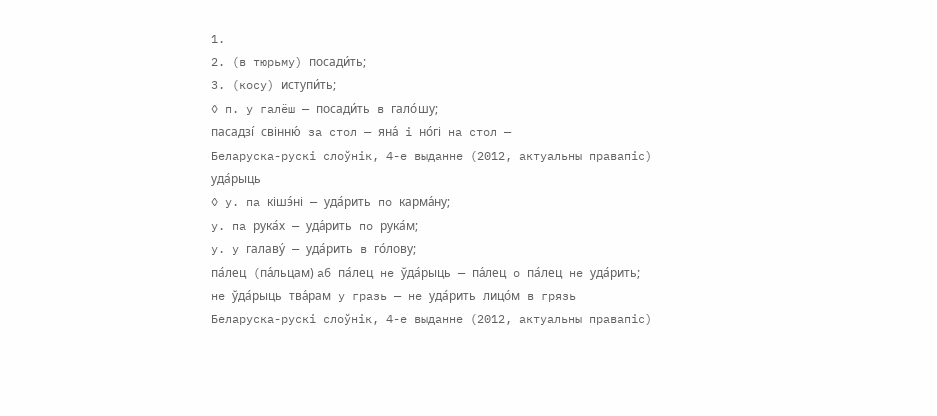1.
2. (в тюрьму) посади́ть;
3. (косу) иступи́ть;
◊ п. у галёш — посади́ть в гало́шу;
пасадзі́ свінню́ за стол — яна́ і но́гі на стол —
Беларуска-рускі слоўнік, 4-е выданне (2012, актуальны правапіс)
уда́рыць
◊ у. па кішэ́ні — уда́рить по карма́ну;
у. па рука́х — уда́рить по рука́м;
у. у галаву́ — уда́рить в го́лову;
па́лец (па́льцам) аб па́лец не ўда́рыць — па́лец о па́лец не уда́рить;
не ўда́рыць тва́рам у гразь — не уда́рить лицо́м в грязь
Беларуска-рускі слоўнік, 4-е выданне (2012, актуальны правапіс)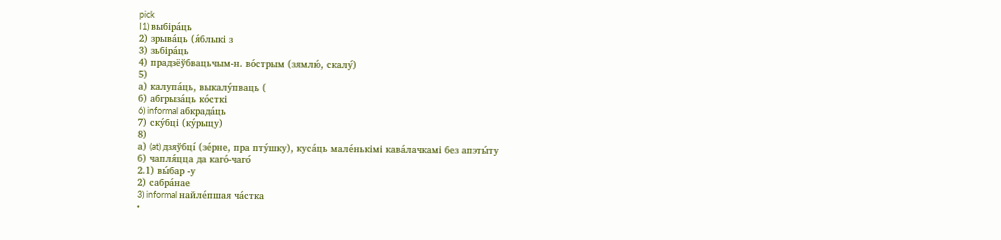pick
I1) выбіра́ць
2) зрыва́ць (я́блыкі з
3) зьбіра́ць
4) прадзёўбвацьчым-н. во́стрым (зямлю́, скалу́)
5)
а) калупа́ць, выкалу́пваць (
б) абгрыза́ць ко́сткі
6) informal абкрада́ць
7) ску́бці (ку́рыцу)
8)
а) (at) дзяўбці́ (зе́рне, пра пту́шку), куса́ць мале́нькімі кава́лачкамі без апэты́ту
б) чапля́цца да каго́-чаго́
2.1) вы́бар -у
2) сабра́нае
3) informal найле́пшая ча́стка
•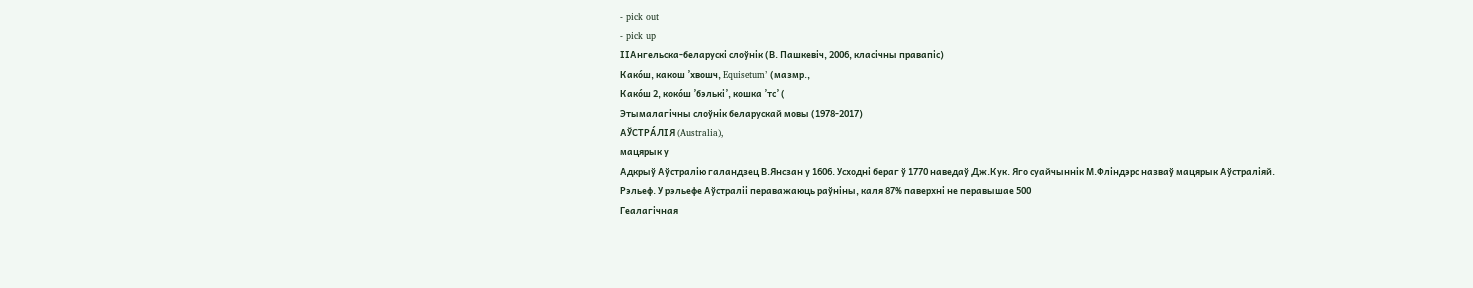- pick out
- pick up
IIАнгельска-беларускі слоўнік (В. Пашкевіч, 2006, класічны правапіс)
Како́ш, какош ’хвошч, Equisetum’ (мазмр.,
Како́ш 2, коко́ш ’бэлькі’, кошка ’тс’ (
Этымалагічны слоўнік беларускай мовы (1978-2017)
АЎСТРА́ЛІЯ (Australia),
мацярык у
Адкрыў Аўстралію галандзец В.Янсзан у 1606. Усходні бераг ў 1770 наведаў Дж.Кук. Яго суайчыннік М.Фліндэрс назваў мацярык Аўстраліяй.
Рэльеф. У рэльефе Аўстраліі пераважаюць раўніны, каля 87% паверхні не перавышае 500
Геалагічная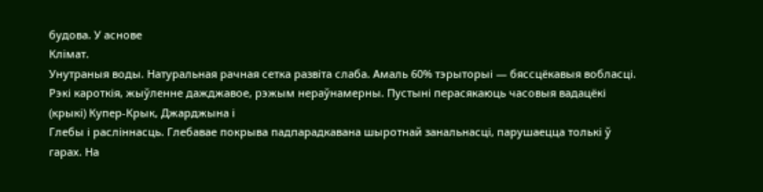будова. У аснове
Клімат.
Унутраныя воды. Натуральная рачная сетка развіта слаба. Амаль 60% тэрыторыі — бяссцёкавыя вобласці. Рэкі кароткія, жыўленне дажджавое, рэжым нераўнамерны. Пустыні перасякаюць часовыя вадацёкі (крыкі) Купер-Крык, Джарджына і
Глебы і расліннасць. Глебавае покрыва падпарадкавана шыротнай занальнасці, парушаецца толькі ў гарах. На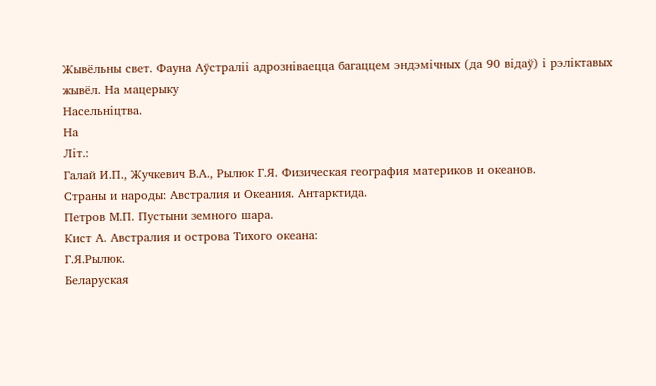Жывёльны свет. Фауна Аўстраліі адрозніваецца багаццем эндэмічных (да 90 відаў) і рэліктавых жывёл. На мацерыку
Насельніцтва.
На
Літ.:
Галай И.П., Жучкевич В.А., Рылюк Г.Я. Физическая география материков и океанов.
Страны и народы: Австралия и Океания. Антарктида.
Петров М.П. Пустыни земного шара.
Кист А. Австралия и острова Тихого океана:
Г.Я.Рылюк.
Беларуская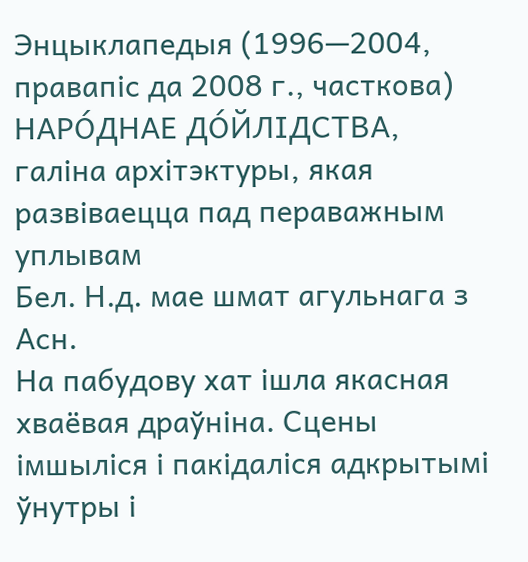Энцыклапедыя (1996—2004, правапіс да 2008 г., часткова)
НАРО́ДНАЕ ДО́ЙЛІДСТВА,
галіна архітэктуры, якая развіваецца пад пераважным уплывам
Бел. Н.д. мае шмат агульнага з
Асн.
На пабудову хат ішла якасная хваёвая драўніна. Сцены імшыліся і пакідаліся адкрытымі ўнутры і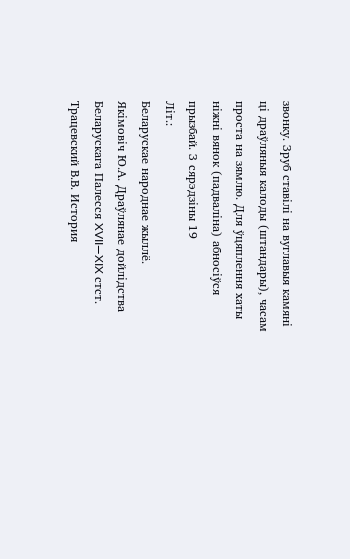звонку. Зруб ставілі на вуглавыя камяні ці драўляныя калоды (штандары), часам проста на зямлю. Для ўцяплення хаты ніжні вянок (падваліна) абносіўся прызбай. З сярэдзіны 19
Літ.:
Беларускае народнае жыллё.
Якімовіч Ю.А. Драўлянае дойлідства Беларускага Палесся XVII—XIX стст.
Трацевский В.В. История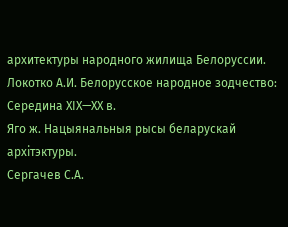архитектуры народного жилища Белоруссии.
Локотко А.И. Белорусское народное зодчество: Середина XIX—XX в.
Яго ж. Нацыянальныя рысы беларускай архітэктуры.
Сергачев С.А.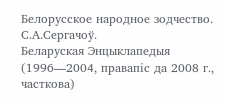Белорусское народное зодчество.
С.А.Сергачоў.
Беларуская Энцыклапедыя (1996—2004, правапіс да 2008 г., часткова)